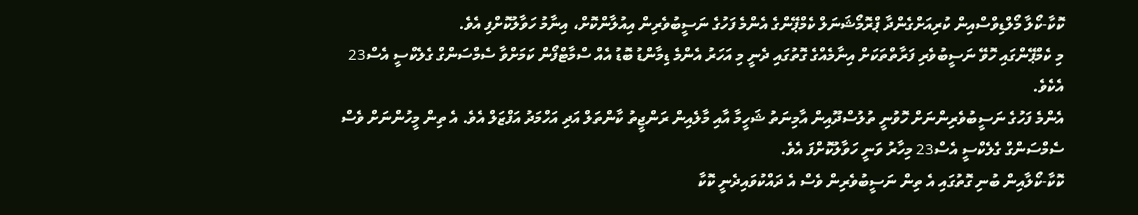ކޮކާ-ކޯލާ މޯލްޑިވްސްއިން ކުރިއަށްގެންދާ ޕްރޮމޯޝަނަލް ކެމްޕޭންގެ އެންމެ ފަހުގެ ނަސީބުވެރިން އިއުލާންކޮށް، އިނާމު ހަވާލުކޮށްފި އެވެ.
މި ކެމްޕޭންގައި ހޮވޭ ނަސީބުވެރި ފަރާތްތަކަށް އިނާމެއްގެ ގޮތުގައި ދެނީ މި އަހަރު އެންމެ ޑިމާންޑު ބޮޑު އެއް ސްމާޓްފޯން ކަމަށްވާ ސެމްސަންގް ގެލެކްސީ އެސް23 އެކެވެ.
އެންމެ ފަހުގެ ނަސީބުވެރިންނަށް ހޮވުނީ ތުލުސްދޫއިން އާމިނަތު ޝަހީމާ އާއި މާލެއިން ރަންޖީތު ކާންތަލް އަދި އަހްމަދު އަފްޒަލް އެވެ. އެ ތިން މީހުންނަށް ވެސް ސެމްސަންގް ގެލެކްސީ އެސް23 މިހާރު ވަނީ ހަވާލުކޮށްފަ އެވެ.
ކޮކާ-ކޯލާއިން ބުނި ގޮތުގައި އެ ތިން ނަސީބުވެރިން ވެސް އެ ދައްކުވައިދެނީ ކޮކާ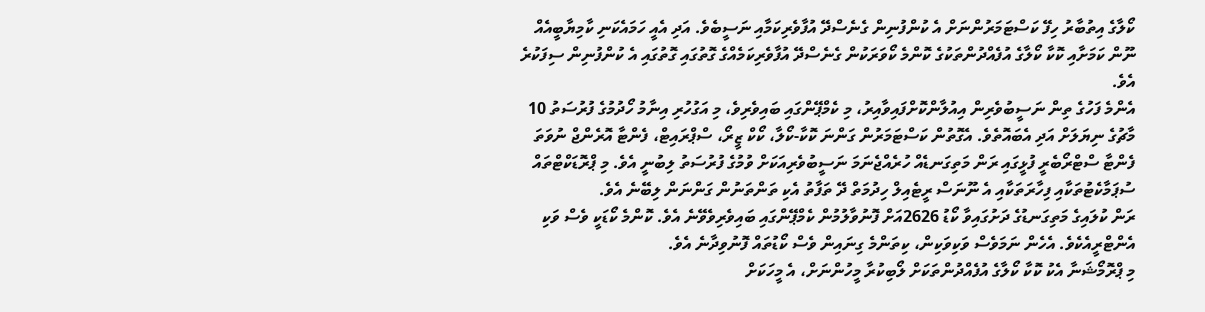ކޯލާގެ އިތުބާރު ހިފޭ ކަސްޓަމަރުންނަށް އެ ކުންފުނިން ގެނެސްދޭ އުފާވެރިކަމާއި ނަސީބެވެ. އަދި އެއީ ހަމައެކަނި ކާމިޔާބީއެއް ނޫން ކަމަށާއި ކޮކާ ކޯލާގެ އުފެއްދުންތަކުގެ ކޮންމެ ކޯވަރަކުން ގެނެސްދޭ އުފާވެރިކަމެއްގެ ގޮތުގައި ގޮތުގައި އެ ކުންފުނިން ސިފަކުރެ އެވެ.
އެންމެ ފަހުގެ ތިން ނަސީބުވެރިން އިއުލާންކޮށްފައިވާއިރު، މި ކެމްޕޭންގައި ބައިވެރިވެ، މި އަގުހުރި އިނާމު ހޯދުމުގެ ފުރުސަތު 10 މާޗުގެ ނިޔަލަށް އަދި އެބައޮތެވެ. އެގޮތުން ކަސްޓަމަރުން ގަންނަ ކޮކާ-ކޯލާ، ކޯކް ޒީރޯ، ސްޕްރައިޓް، ފެންޓާ އޮރެންޖް ނުވަތަ ފެންޓާ ސްޓްރޯބެރީ ފުޅީގައި ރަން މަތިގަނޑެއް ހުރެއްޖެނަމަ ނަސީބުވެރިއަކަށް ވުމުގެ ފުރުސަތު ލިބުނީ އެވެ. މި ޕްރޮޑަކްޓްތައް ސުޕަމާކެޓުތަކާއި ފިހާރަތަކާއި އެ ނޫނަސް ރީޓެއިލް ހިދުމަތް ދޭ ތަފާތު އެކި ތަންތަނުން ގަންނަން ލިބޭނެ އެވެ.
ރަން ކުލައިގެ މަތިގަނޑުގެ ދަށުގައިވާ ކޯޑު 2626އަށް ފޮނުވާލުމުން ކެމްޕޭންގައި ބައިވެރިވެވޭނެ އެވެ. ކޮންމެ ކޯޑަކީ ވެސް ވަކި އެންޓްރީއެކެވެ. އެހެން ނަމަވެސް ވަކިވަކިން، ކިތަންމެ ގިނައިން ވެސް ކޯޑުތައް ފޮނުވިދާނެ އެވެ.
މި ޕްރޮމޯޝަނާ އެކު ކޮކާ ކޯލާގެ އުފެއްދުންތަކަށް ލޯބިކުރާ މީހުންނަށް، އެ މީހަކަށް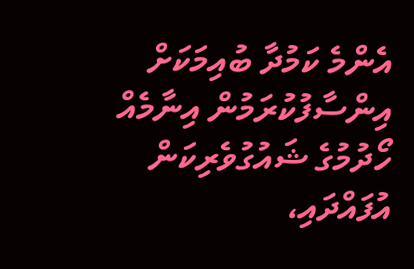އެންމެ ކަމުދާ ބުއިމަކަށް އިންސާފުކުރަމުން އިނާމެއް ހޯދުމުގެ ޝައުގުވެރިކަން އުފައްދައި،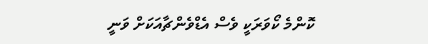ކޮންމެ ކޯވަރަކީ ވެސް އެޑްވެންޗާއަކަށް ވަނީ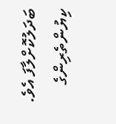ބަދަލުކޮށްލާފަ އެވެ.
ކިޔުންތެރިންގެ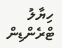ހިޔާލު
ޓްރެންޑިން